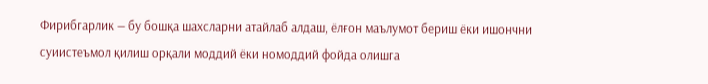Фирибгарлик — бу бошқа шахсларни атайлаб алдаш, ёлғон маълумот бериш ёки ишончни суиистеъмол қилиш орқали моддий ёки номоддий фойда олишга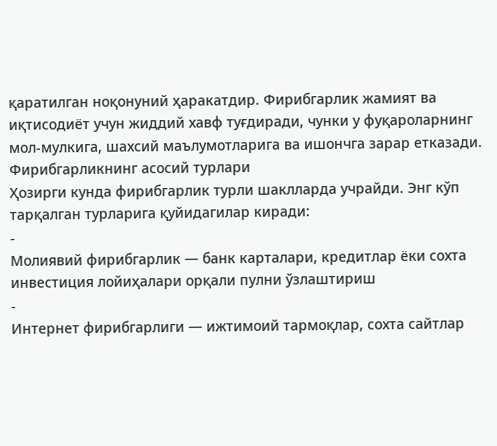қаратилган ноқонуний ҳаракатдир. Фирибгарлик жамият ва иқтисодиёт учун жиддий хавф туғдиради, чунки у фуқароларнинг мол-мулкига, шахсий маълумотларига ва ишончга зарар етказади.
Фирибгарликнинг асосий турлари
Ҳозирги кунда фирибгарлик турли шаклларда учрайди. Энг кўп тарқалган турларига қуйидагилар киради:
-
Молиявий фирибгарлик — банк карталари, кредитлар ёки сохта инвестиция лойиҳалари орқали пулни ўзлаштириш
-
Интернет фирибгарлиги — ижтимоий тармоқлар, сохта сайтлар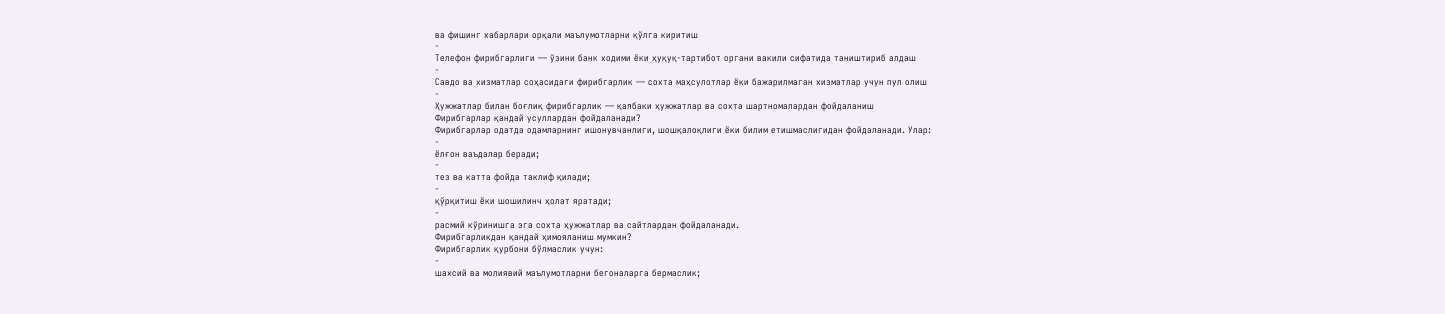ва фишинг хабарлари орқали маълумотларни қўлга киритиш
-
Телефон фирибгарлиги — ўзини банк ходими ёки ҳуқуқ-тартибот органи вакили сифатида таништириб алдаш
-
Савдо ва хизматлар соҳасидаги фирибгарлик — сохта маҳсулотлар ёки бажарилмаган хизматлар учун пул олиш
-
Ҳужжатлар билан боғлиқ фирибгарлик — қалбаки ҳужжатлар ва сохта шартномалардан фойдаланиш
Фирибгарлар қандай усуллардан фойдаланади?
Фирибгарлар одатда одамларнинг ишонувчанлиги, шошқалоқлиги ёки билим етишмаслигидан фойдаланади. Улар:
-
ёлғон ваъдалар беради;
-
тез ва катта фойда таклиф қилади;
-
қўрқитиш ёки шошилинч ҳолат яратади;
-
расмий кўринишга эга сохта ҳужжатлар ва сайтлардан фойдаланади.
Фирибгарликдан қандай ҳимояланиш мумкин?
Фирибгарлик қурбони бўлмаслик учун:
-
шахсий ва молиявий маълумотларни бегоналарга бермаслик;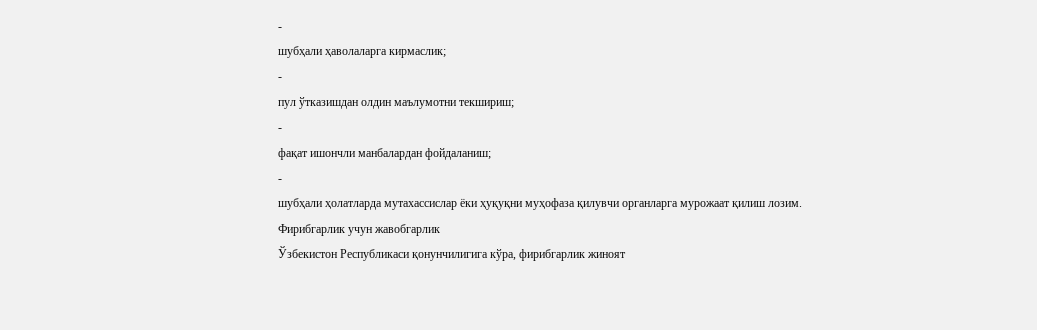-
шубҳали ҳаволаларга кирмаслик;
-
пул ўтказишдан олдин маълумотни текшириш;
-
фақат ишончли манбалардан фойдаланиш;
-
шубҳали ҳолатларда мутахассислар ёки ҳуқуқни муҳофаза қилувчи органларга мурожаат қилиш лозим.
Фирибгарлик учун жавобгарлик
Ўзбекистон Республикаси қонунчилигига кўра, фирибгарлик жиноят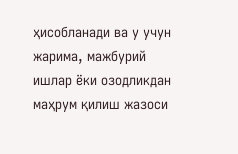ҳисобланади ва у учун жарима, мажбурий ишлар ёки озодликдан маҳрум қилиш жазоси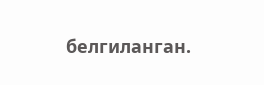белгиланган.